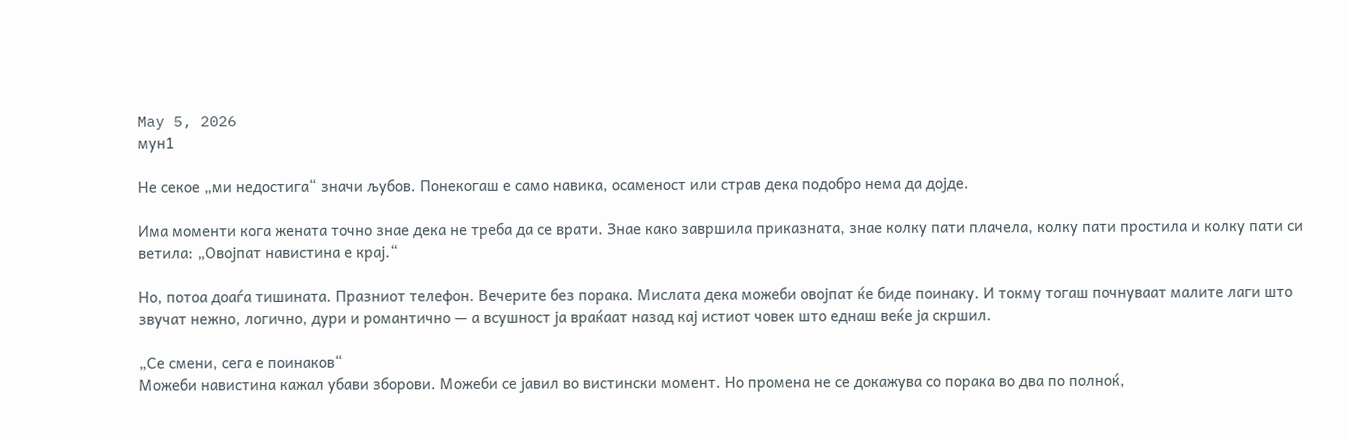May 5, 2026
мун1

Не секое „ми недостига“ значи љубов. Понекогаш е само навика, осаменост или страв дека подобро нема да дојде.

Има моменти кога жената точно знае дека не треба да се врати. Знае како завршила приказната, знае колку пати плачела, колку пати простила и колку пати си ветила: „Овојпат навистина е крај.“

Но, потоа доаѓа тишината. Празниот телефон. Вечерите без порака. Мислата дека можеби овојпат ќе биде поинаку. И токму тогаш почнуваат малите лаги што звучат нежно, логично, дури и романтично — а всушност ја враќаат назад кај истиот човек што еднаш веќе ја скршил.

„Се смени, сега е поинаков“
Можеби навистина кажал убави зборови. Можеби се јавил во вистински момент. Но промена не се докажува со порака во два по полноќ,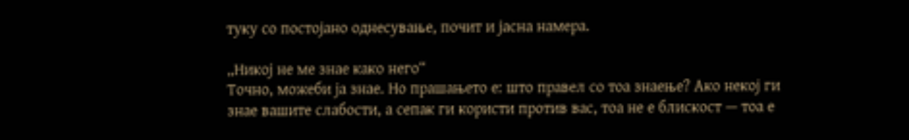туку со постојано однесување, почит и јасна намера.

„Никој не ме знае како него“
Точно, можеби ја знае. Но прашањето е: што правел со тоа знаење? Ако некој ги знае вашите слабости, а сепак ги користи против вас, тоа не е блискост — тоа е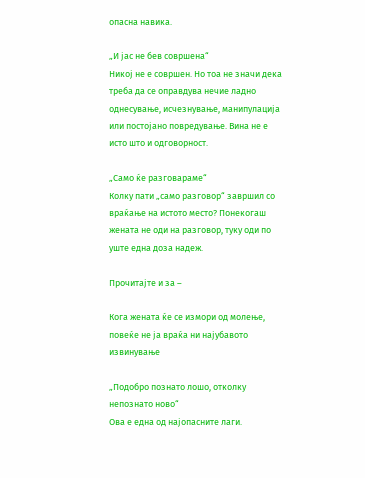опасна навика.

„И јас не бев совршена“
Никој не е совршен. Но тоа не значи дека треба да се оправдува нечие ладно однесување, исчезнување, манипулација или постојано повредување. Вина не е исто што и одговорност.

„Само ќе разговараме“
Колку пати „само разговор“ завршил со враќање на истото место? Понекогаш жената не оди на разговор, туку оди по уште една доза надеж.

Прочитајте и за –

Кога жената ќе се измори од молење, повеќе не ја враќа ни најубавото извинување

„Подобро познато лошо, отколку непознато ново“
Ова е една од најопасните лаги.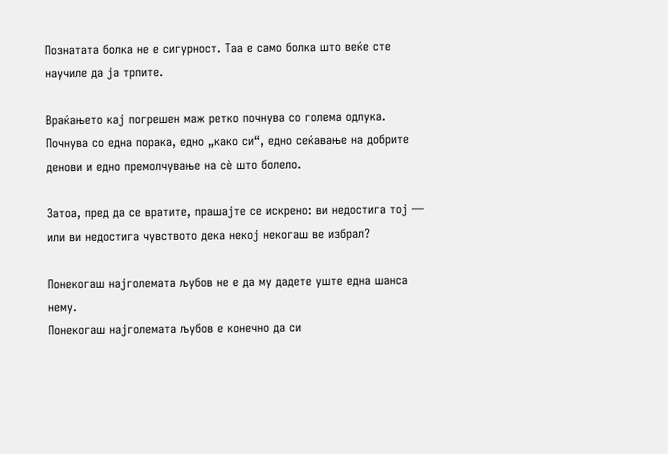Познатата болка не е сигурност. Таа е само болка што веќе сте научиле да ја трпите.

Враќањето кај погрешен маж ретко почнува со голема одлука. Почнува со една порака, едно „како си“, едно сеќавање на добрите денови и едно премолчување на сè што болело.

Затоа, пред да се вратите, прашајте се искрено: ви недостига тој — или ви недостига чувството дека некој некогаш ве избрал?

Понекогаш најголемата љубов не е да му дадете уште една шанса нему.
Понекогаш најголемата љубов е конечно да си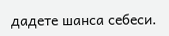дадете шанса себеси.